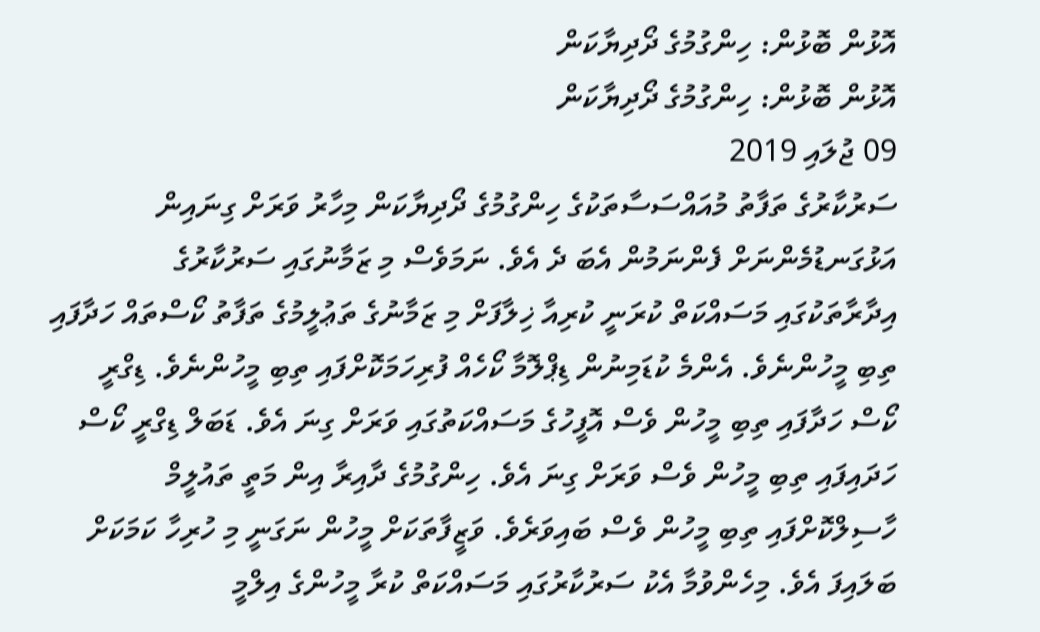އޮޅުން ބޮޅުން: ހިންގުމުގެ ދޯދިޔާކަން
އޮޅުން ބޮޅުން: ހިންގުމުގެ ދޯދިޔާކަން
09 ޖުލައި 2019
ސަރުކާރުގެ ތަފާތު މުއައްސަސާތަކުގެ ހިންގުމުގެ ދޯދިޔާކަން މިހާރު ވަރަށް ގިނައިން އަޅުގަނޑުމެންނަށް ފެންނަމުން އެބަ ދެ އެވެ. ނަމަވެސް މި ޒަމާނުގައި ސަރުކާރުގެ އިދާރާތަކުގައި މަސައްކަތް ކުރަނީ ކުރިއާ ޚިލާފަށް މި ޒަމާނުގެ ތަޢުލީމުގެ ތަފާތު ކޯސްތައް ހަދާފައި ތިބި މީހުންނެވެ. އެންމެ ކުޑަމިނުން ޑިޕްލޮމާ ކޯހެއް ފުރިހަމަކޮށްފައި ތިބި މީހުންނެވެ. ޑިގްރީ ކޯސް ހަދާފައި ތިބި މީހުން ވެސް އޮފީހުގެ މަސައްކަތުގައި ވަރަށް ގިނަ އެވެ. ޑަބަލް ޑިގްރީ ކޯސް ހަދައިފައި ތިބި މީހުން ވެސް ވަރަށް ގިނަ އެވެ. ހިންގުމުގެ ދާއިރާ އިން މަތީ ތައުލީމް ހާސިލްކޮށްފައި ތިބި މީހުން ވެސް ބައިވަރެވެ. ވަޒީފާތަކަށް މީހުން ނަގަނީ މި ހުރިހާ ކަމަކަށް ބަލައިފަ އެވެ. މިހެންވުމާ އެކު ސަރުކާރުގައި މަސައްކަތް ކުރާ މީހުންގެ އިލްމީ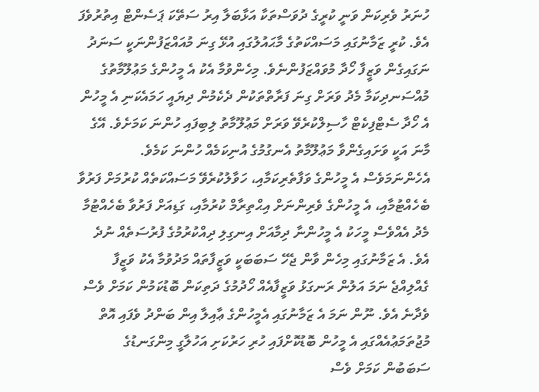ހުނަރު ވެރިކަން ވަނީ ކުރީގެ ދުވަސްތަކާ އަޅާބަލާ އިރު ސަތޭކަ ޕަސެންޓް އިތުރުވެފަ އެވެ. ކުރީ ޒަމާނުގައި މަސައްކަތުގެ މާޙައުލުގައި އުޅޭ ގިނަ މުއައްޒަފުންނަކީ ސަނަދު ނަގައިގެން ވަޒީފާ ހޯދާ މުވައްޒަފުންނެވެ. މިހެންވުމާ އެކު އެ މީހުންގެ މަޢުލޫމާތުގެ މުއްސަނދިކަމާ މެދު ވަރަށް ގިނަ ފަރާތްތަކުން ދެކެމުން ދިޔައީ ހަމައެކަނި އެ މީހުން އެ ހޯދާ ސެޓްފިކެޓް ހާސިލްކުރެވޭ ވަރަށް މަޢުލޫމާތު ލިބިފައި ހުންނަ ކަމަށެވެ. އޭގެ މާނަ އަކީ ވަށައިގެންވާ މަޢުލޫމާތު އެނގުމުގެ އުނިކަމެއް ހުންނަ ކަމެވެ. އެހެންނަމަވެސް އެ މީހުންގެ ވަފާތެރިކަމާއި، ހަވާލުކުރެވޭ މަސައްކަތެއް ކުރުމަށް ފަރުވާ ބެހެއްޓުމާއި، އެ މީހުންގެ ވެރިންނަށް އިޙްތިރާމް ކުރުމާއި، ގަޑިއަށް ފަރުވާ ބެހެއްޓުމާ މެދު އެއްވެސް މީހަކު އެ މީހުންނާ ދިމާއަށް އިނގިލި ދިއްކުރުމުގެ ފުރުސަތެއް ނުދެ އެވެ. އެ ޒަމާނުގައި މިހެން ވާން ޖެހޭ ސަބަބަކީ ވަޒީފާތައް މަދުވުމާ އެކު ވަޒީފާ ގެއްލިއްޖެ ނަމަ އަލުން ރަނގަޅު ވަޒީފާއެއް ހޯދުމުގެ ދަތިކަން ބޮޑުކަމުން ކަމަށް ވެސް ވެދާނެ އެވެ. ނޫން ނަމަ އެ ޒަމާނުގައި އެމީހުންގެ ޢާއިލާ އިން ބަންދު ވެފައި އޮތް މުޖުތަމަޢުއެއްގައި އެ މީހުން ބޮޑުކޮށްފައި ހުރި ހަރުކަށި އަހުލާގީ މިންގަނޑުގެ ސަބަބުން ކަމަށް ވެސް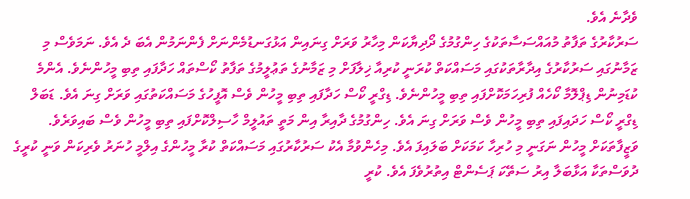ވެދާނެ އެވެ.
ސަރުކާރުގެ ތަފާތު މުއައްސަސާތަކުގެ ހިންގުމުގެ ދޯދިޔާކަން މިހާރު ވަރަށް ގިނައިން އަޅުގަނޑުމެންނަށް ފެންނަމުން އެބަ ދެ އެވެ. ނަމަވެސް މި ޒަމާނުގައި ސަރުކާރުގެ އިދާރާތަކުގައި މަސައްކަތް ކުރަނީ ކުރިއާ ޚިލާފަށް މި ޒަމާނުގެ ތަޢުލީމުގެ ތަފާތު ކޯސްތައް ހަދާފައި ތިބި މީހުންނެވެ. އެންމެ ކުޑަމިނުން ޑިޕްލޮމާ ކޯހެއް ފުރިހަމަކޮށްފައި ތިބި މީހުންނެވެ. ޑިގްރީ ކޯސް ހަދާފައި ތިބި މީހުން ވެސް އޮފީހުގެ މަސައްކަތުގައި ވަރަށް ގިނަ އެވެ. ޑަބަލް ޑިގްރީ ކޯސް ހަދައިފައި ތިބި މީހުން ވެސް ވަރަށް ގިނަ އެވެ. ހިންގުމުގެ ދާއިރާ އިން މަތީ ތައުލީމް ހާސިލްކޮށްފައި ތިބި މީހުން ވެސް ބައިވަރެވެ. ވަޒީފާތަކަށް މީހުން ނަގަނީ މި ހުރިހާ ކަމަކަށް ބަލައިފަ އެވެ. މިހެންވުމާ އެކު ސަރުކާރުގައި މަސައްކަތް ކުރާ މީހުންގެ އިލްމީ ހުނަރު ވެރިކަން ވަނީ ކުރީގެ ދުވަސްތަކާ އަޅާބަލާ އިރު ސަތޭކަ ޕަސެންޓް އިތުރުވެފަ އެވެ. ކުރީ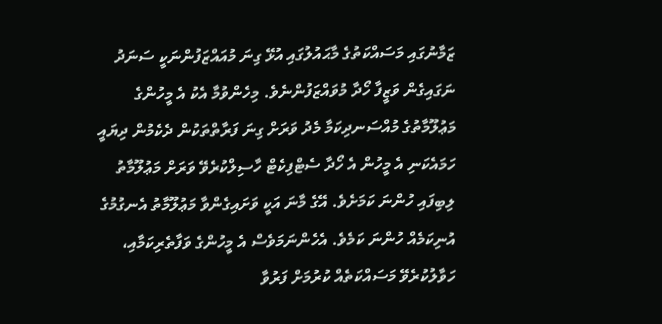ޒަމާނުގައި މަސައްކަތުގެ މާޙައުލުގައި އުޅޭ ގިނަ މުއައްޒަފުންނަކީ ސަނަދު ނަގައިގެން ވަޒީފާ ހޯދާ މުވައްޒަފުންނެވެ. މިހެންވުމާ އެކު އެ މީހުންގެ މަޢުލޫމާތުގެ މުއްސަނދިކަމާ މެދު ވަރަށް ގިނަ ފަރާތްތަކުން ދެކެމުން ދިޔައީ ހަމައެކަނި އެ މީހުން އެ ހޯދާ ސެޓްފިކެޓް ހާސިލްކުރެވޭ ވަރަށް މަޢުލޫމާތު ލިބިފައި ހުންނަ ކަމަށެވެ. އޭގެ މާނަ އަކީ ވަށައިގެންވާ މަޢުލޫމާތު އެނގުމުގެ އުނިކަމެއް ހުންނަ ކަމެވެ. އެހެންނަމަވެސް އެ މީހުންގެ ވަފާތެރިކަމާއި، ހަވާލުކުރެވޭ މަސައްކަތެއް ކުރުމަށް ފަރުވާ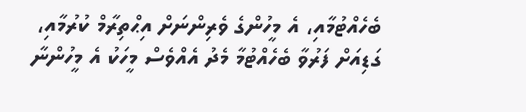ބެހެއްޓުމާއި، އެ މީހުންގެ ވެރިންނަށް އިޙްތިރާމް ކުރުމާއި، ގަޑިއަށް ފަރުވާ ބެހެއްޓުމާ މެދު އެއްވެސް މީހަކު އެ މީހުންނާ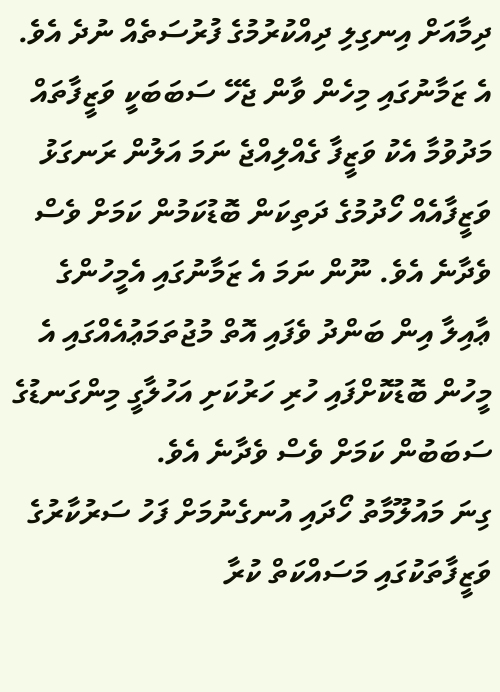ދިމާއަށް އިނގިލި ދިއްކުރުމުގެ ފުރުސަތެއް ނުދެ އެވެ. އެ ޒަމާނުގައި މިހެން ވާން ޖެހޭ ސަބަބަކީ ވަޒީފާތައް މަދުވުމާ އެކު ވަޒީފާ ގެއްލިއްޖެ ނަމަ އަލުން ރަނގަޅު ވަޒީފާއެއް ހޯދުމުގެ ދަތިކަން ބޮޑުކަމުން ކަމަށް ވެސް ވެދާނެ އެވެ. ނޫން ނަމަ އެ ޒަމާނުގައި އެމީހުންގެ ޢާއިލާ އިން ބަންދު ވެފައި އޮތް މުޖުތަމަޢުއެއްގައި އެ މީހުން ބޮޑުކޮށްފައި ހުރި ހަރުކަށި އަހުލާގީ މިންގަނޑުގެ ސަބަބުން ކަމަށް ވެސް ވެދާނެ އެވެ.
ގިނަ މައުލޫމާތު ހޯދައި އުނގެނުމަށް ފަހު ސަރުކާރުގެ ވަޒީފާތަކުގައި މަސައްކަތް ކުރާ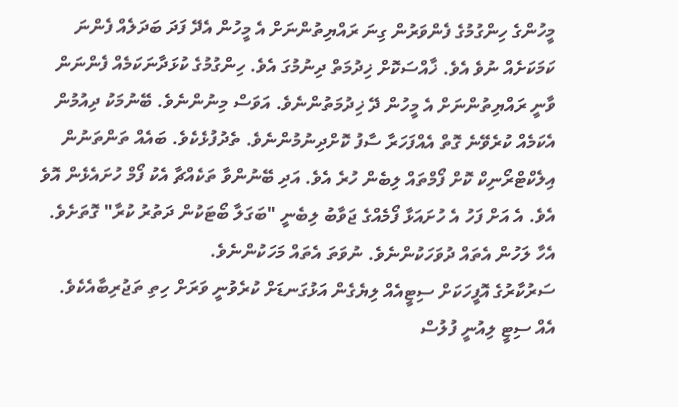މީހުންގެ ހިންގުމުގެ ފެންވަރުން ގިނަ ރައްޔިތުންނަށް އެ މީހުން އެދޭ ފަދަ ބަދަލެއް ފެންނަ ކަމަކަށެއް ނުވެ އެވެ. ޚާއްސަކޮށް ޚިދުމަތް ދިނުމުގަ އެވެ. ހިންގުމުގެ ކުޅަދާނަކަމެއް ފެންނަން ވާނީ ރައްޔިތުންނަށް އެ މީހުން ދޭ ޚިދުމަތުންނެވެ. އަވަސް މިނުންނެވެ. ބޭނުމަކު ދިއުމުން އެކަމެއް ކުރެވޭނެ ގޮތް އެއްފަހަރާ ސާފު ކޮށްދިނުމުންނެވެ. ތެދުފުޅެކެވެ. ބައެއް ތަންތަނުން އިލެކްޓްރޯނިކް ކޮށް ފޯމްތައް ލިބެން ހުރެ އެވެ. އަދި ބޭނުންވާ ތަކެއްޗާ އެކު ފޯމް ހުށައެޅެން އޮވެ އެވެ. އެ އަށް ފަހު އެ ހުށައަޅާ ފޯމެއްގެ ޖަވާބު ލިބެނީ "ބަގަލާ ބޯޓަކުން ދަތުރު ކުރާ" ގޮތަށެވެ. އެހާ ލަހުން އެތައް ދުވަހަކުންނެވެ. ނުވަތަ އެތައް މަހަކުންނެވެ.
ސަރުކާރުގެ އޮފީހަކަށް ސިޓީއެއް ލިޔެގެން އަޅުގަނޑަށް ކުރެވުނީ ވަރަށް ހިތި ތަޖުރިބާއެކެވެ. އެއް ސިޓީ ލިއުނީ ފުލުސް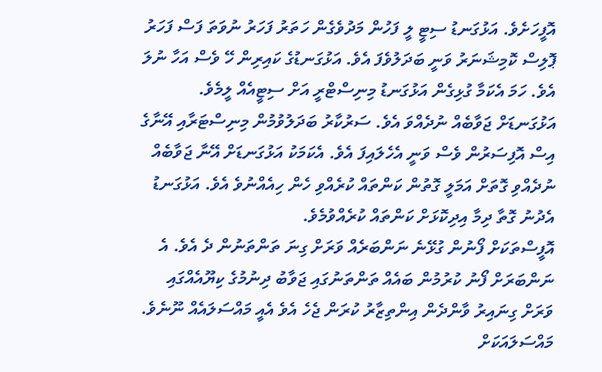އޮފީހަށެވެ. އަޅުގަނޑު ސިޓީ ލީ ފަހުން މަދުވެގެން ހަތަރު ފަހަރު ނުވަތަ ފަސް ފަހަރު ޕޮލިސް ކޮމިޝަނަރު ވަނީ ބަދަލުވެފަ އެވެ. އަޅުގަނޑުގެ ކައިރިން ހޭ ވެސް އަހާ ނުލަ އެވެ. ހަމަ އެކަމާ ގުޅިގެން އަޅުގަނޑު މިނިސްޓްރީ އަށް ސިޓީއެއް ލީމެވެ. އަޅުގަނޑަށް ޖަވާބެއް ނުދެއްވަ އެވެ. ސަރުކާރު ބަދަލުވުމުން މިނިސްޓަރާއި އޭނާގެ އިސް އޮފިސަރުން ވެސް ވަނީ އެހެލައިފަ އެވެ. އެކަމަކު އަޅުގަނޑަށް އޭނާ ޖަވާބެއް ނުދެއްވި ގޮތަށް އަމަލީ ގޮތުން ކަންތައް ކުރެއްވި ހެން ހިއެއްނުވެ އެވެ. އަޅުގަނޑު އެދުނު ގޮތާ ދިމާ އިދިކޮޅަށް ކަންތައް ކުރެއްވުމެވެ.
އޮފީސްތަކަށް ފޯނުން ގުޅޭނެ ނަންބަރެއް ވަރަށް ގިނަ ތަންތަނުން ދެ އެވެ. އެ ނަންބަރަށް ފޯނު ކުރުމުން ބައެއް ތަންތަނުގައި ޖަވާބު ދިނުމުގެ ކިޔޫއެއްގައި ވަރަށް ގިނައިރު ވާންދެން އިންތިޒާރު ކުރަން ޖެހެ އެވެ އެއީ މައްސަލައެއް ނޫނެވެ. މައްސަލައަކަށް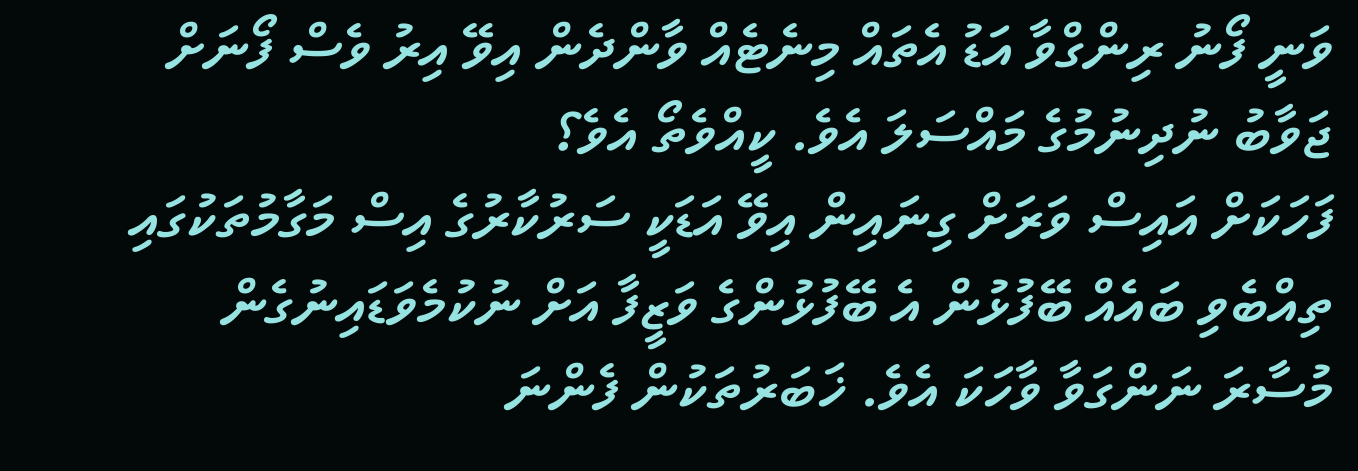ވަނީ ފޯނު ރިންގްވާ އަޑު އެތައް މިނެޓެއް ވާންދެން އިވޭ އިރު ވެސް ފޯނަށް ޖަވާބު ނުދިނުމުގެ މައްސަލަ އެވެ. ކީއްވެތޯ އެވެ؟
ފަހަކަށް އައިސް ވަރަށް ގިނައިން އިވޭ އަޑަކީ ސަރުކާރުގެ އިސް މަގާމުތަކުގައި ތިއްބެވި ބައެއް ބޭފުޅުން އެ ބޭފުޅުންގެ ވަޒީފާ އަށް ނުކުމެވަޑައިނުގެން މުސާރަ ނަންގަވާ ވާހަކަ އެވެ. ޚަބަރުތަކުން ފެންނަ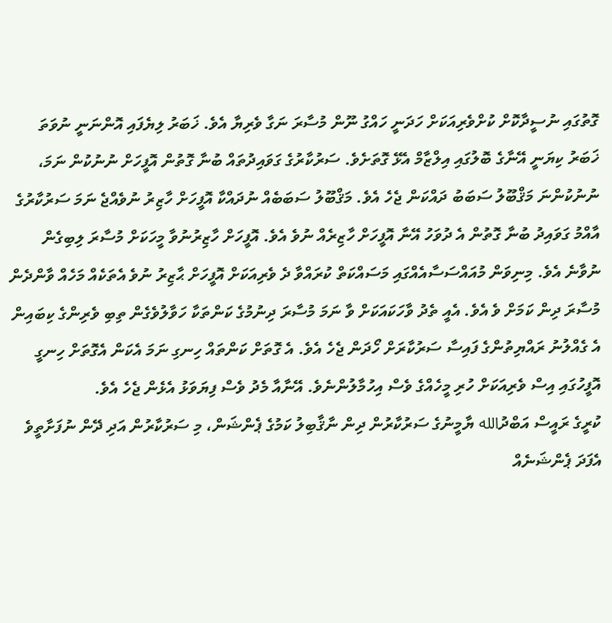ގޮތުގައި ނުސީދާކޮށް ކުށްވެރިއަކަށް ހަދަނީ ހައްގު ނޫން މުސާރަ ނަގާ ވެރިޔާ އެވެ. ޚަބަރު ލިޔެފައި އޮންނަނީ ނުވަތަ ޚަބަރު ކިޔަނީ އޭނާގެ ބޮލުގައި އިލްޒާމް އެޅޭ ގޮތަށެވެ. ސަރުކާރުގެ ގަވައިދުތައް ބުނާ ގޮތުން އޮފީހަށް ނުނުކުން ނަމަ، ނުނުކުންނަ މަޤްބޫލު ސަބަބު ދައްކަން ޖެހެ އެވެ. މަޤްބޫލު ސަބަބެއް ނުދައްކާ އޮފީހަށް ހާޒިރު ނުވެއްޖެ ނަމަ ސަރުކާރުގެ އާއްމު ގަވައިދު ބުނާ ގޮތުން އެ ދުވަހު އޭނާ އޮފީހަށް ހާޒިރެއް ނުވެ އެވެ. އޮފީހަށް ހާޒިރުނުވާ މީހަކަށް މުސާރަ ލިބިގެން ނުވާނެ އެވެ. މިނިވަން މުއައްސަސާއެއްގައި މަސައްކަތް ކުރައްވާ ދެ ވެރިއަކަށް އޮފީހަށް ޙާޒިރު ނުވެ އެތަކެއް މަހެއް ވާންދެން މުސާރަ ދިން ކަމަށް ވެ އެވެ. އެއީ ތެދު ވާހަކައަކަށް ވާ ނަމަ މުސާރަ ދިނުމުގެ ކަންތަކާ ހަވާލުވެގެން ތިބި ވެރިންގެ ކިބައިން އެ ގެއްލުނު ރައްޔިތުންގެ ފައިސާ ސަރުކާރަށް ހޯދަން ޖެހެ އެވެ. އެ ގޮތަށް ކަންތައް ހިނގި ނަމަ އެކަން އެގޮތަށް ހިނގީ އޮފީހުގައި އިސް ވެރިއަކަށް ހުރި މީހެއްގެ ވެސް އިހުމާލުންނެވެ. އޭނާއާ މެދު ވެސް ފިޔަވަޅު އެޅެން ޖެހެ އެވެ.
ކުރީގެ ރައީސް އަބްދުالله ޔާމީނުގެ ސަރުކާރުން ދިން ނާޤާބިލު ކަމުގެ ޕެންޝަން، މި ސަރުކާރުން އަދި ދޭން ނުފަށާތީވެ އެފަދަ ޕެންޝަނެއް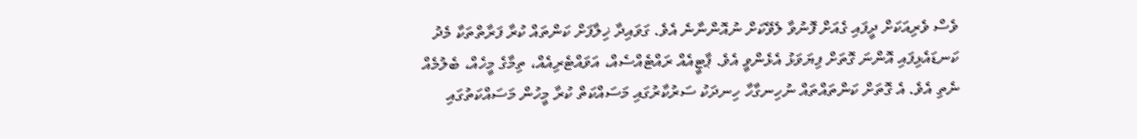ވެސް ވެރިއަކަށް ދީފައި ގެއަށް ފޮނުވާ ލެވޭކަށް ނުއޮންނާނެ އެވެ. ގަވައިދާ ޚިލާފަށް ކަންތައް ކުރާ ފަރާތްތަކާ މެދު ކަނޑައެޅިފައި އޮންނަ ގޮތަށް ފިޔަވަޅު އެޅެންވީ އެވެ. ޕާޓީއެއް ރައްޓެއްސެއް، އަވައްޓެރިއެއް، ތިމާގެ މީހެއް، ބެލުމެއް ނެތި އެވެ. އެ ގޮތަށް ކަންތައްތައް ނުހިނގާހާ ހިނދަކު ސަރުކާރުގައި މަސައްކަތް ކުރާ މީހުން މަސައްކަތުގައި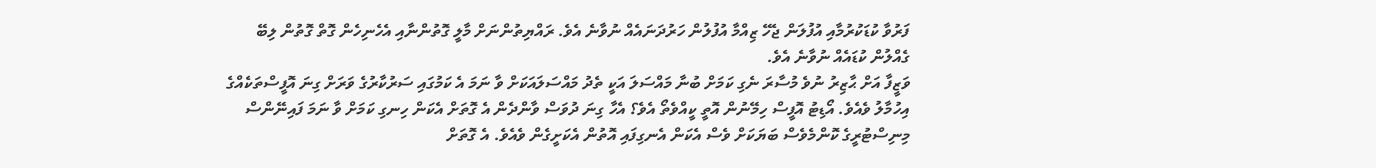ފަރުވާ ކުޑަކުރުމާއި އުފުލަން ޖެހޭ ޒިއްމާ އުފުލުން ހަރުދަނައެއް ނުވާނެ އެވެ. ރައްޔިތުންނަށް މާލީ ގޮތުންނާއި އެހެނިހެން ގޮތް ގޮތުން ލިބޭ ގެއްލުން ކުޑައެއް ނުވާނެ އެވެ.
ވަޒީފާ އަށް ޙާޒިރު ނުވެ މުސާރަ ނެގި ކަމަށް ބުނާ މައްސަލަ އަކީ ތެދު މައްސަލައަކަށް ވާ ނަމަ އެ ކަމުގައި ސަރުކާރުގެ ވަރަށް ގިނަ އޮފީސްތަކެއްގެ އިހުމާލު ވެއެވެ. އޯޑިޓު އޮފީސް ހިމޭނުން އޮތީ ކީއްވެތޯ އެވެ؟ އެހާ ގިނަ ދުވަސް ވާންދެން އެ ގޮތަށް އެކަން ހިނގި ކަމަށް ވާ ނަމަ ފައިނޭންސް މިނިސްޓުރީގެ ކޮންމެވެސް ބަޔަކަށް ވެސް އެކަން އެނގިފައި އޮތުން އެކަށީގެން ވެއެވެ. އެ ގޮތަށް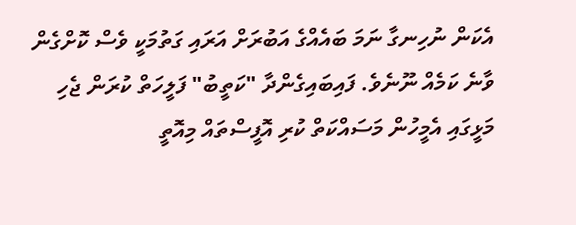އެކަން ނުހިނގާ ނަމަ ބައެއްގެ އަބުރަށް އަރައި ގަތުމަކީ ވެސް ކޮށްގެން ވާނެ ކަމެއް ނޫނެވެ. ފައިބައިގެންދާ "ކަތީބު" ފަލީހަތް ކުރަން ޖެހި މަޅީގައި އެމީހުން މަސައްކަތް ކުރި އޮފީސްތައް މިއޮތީ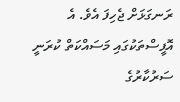ރަނގަޅަށް ޖެހިފަ އެވެ. އެ އޮފީސްތަކުގައި މަސައްކަތް ކުރަނީ ސަރުކާރުގެ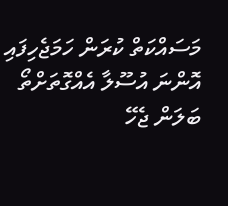މަސައްކަތް ކުރަން ހަމަޖެހިފައި އޮންނަ އުސޫލާ އެއްގޮތަށްތޯ ބަލަން ޖެހޭ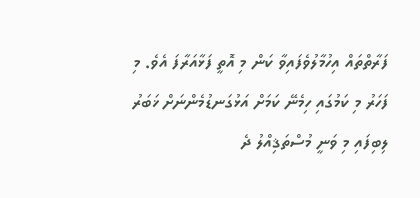ފަރާތްތައް އިހުމާލުވެފައިވާ ކަން މި އޮތީ ފަޅާއަރާފަ އެވެ. މި ފަހަރު މި ކަމުގައި ހިމެނޭ ކަމަށް އަޅުގަނޑުމެންނަށް ޚަބަރު ލިބިފައި މި ވަނީ މުސްތަޤިއްލު ދެ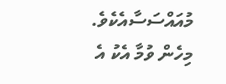މުއައްސަސާއެކެވެ. މިހެން ވުމާ އެކު އެ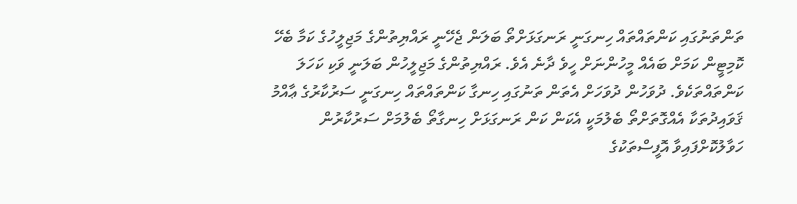ތަންތަނުގައި ކަންތައްތައް ހިނގަނީ ރަނގަޅަށްތޯ ބަލަން ޖެހޭނީ ރައްޔިތުންގެ މަޖިލީހުގެ ކަމާ ބެހޭ ކޮމިޓީން ކަމަށް ބައެއް މީހުންނަށް ހީވެ ދާނެ އެވެ. ރައްޔިތުންގެ މަޖިލީހުން ބަލަނީ ވަކި ކަހަލަ ކަންތައްތަކެވެ. ދުވަހުން ދުވަހަށް އެތަން ތަނުގައި ހިނގާ ކަންތައްތައް ހިނގަނީ ސަރުކާރުގެ ޢާއްމު ޤަވައިދުތަކާ އެއްގޮތަށްތޯ ބެލުމަކީ އެކަން ކަން ރަނގަޅަށް ހިނގާތޯ ބެލުމަށް ސަރުކާރުން ހަވާލުކޮށްފައިވާ އޮފީސްތަކުގެ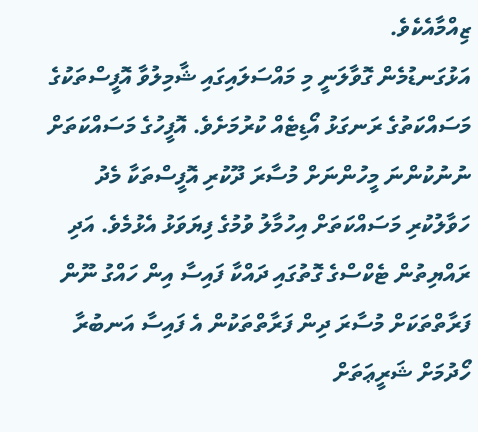ޒިއްމާއެކެވެ.
އަޅުގަނޑުމެން ގޮވާލަނީ މި މައްސަލައިގައި ޝާމިލުވާ އޮފީސްތަކުގެ މަސައްކަތުގެ ރަނގަޅު އޯޑިޓެއް ކުރުމަށެވެ. އޮފީހުގެ މަސައްކަތަށް ނުނުކުންނަ މީހުންނަށް މުސާރަ ދޫކުރި އޮފީސްތަކާ މެދު ހަވާލުކުރި މަސައްކަތަށް އިހުމާލު ވުމުގެ ފިޔަވަޅު އެޅުމެވެ. އަދި ރައްޔިތުން ޓެކްސްގެ ގޮތުގައި ދައްކާ ފައިސާ އިން ހައްގު ނޫން ފަރާތްތަކަށް މުސާރަ ދިން ފަރާތްތަކުން އެ ފައިސާ އަނބުރާ ހޯދުމަށް ޝަރީޢަތަށް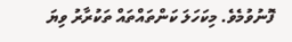ފޮނުވުމެވެ. މިކަހަލަ ކަންތައްތައް ތަކުރާރު ވިޔަ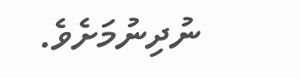ނުދިނުމަށެވެ.